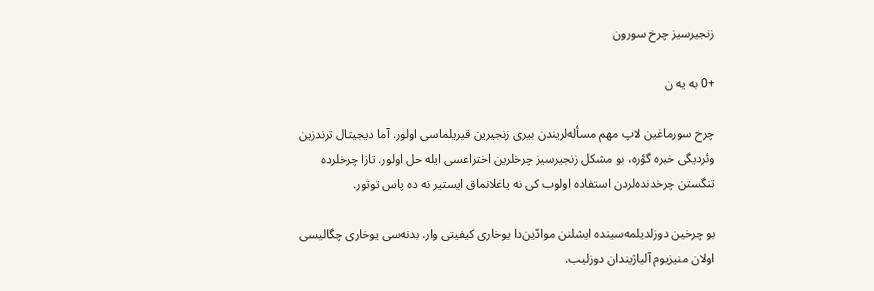زنجیرسیز چرخ سورون

+0 به یه ن

چرخ سورماغین لاپ مهم مسأله‌لریندن بیری زنجیرین قیریلماسی اولور. آما دیجیتال ترندزین وئردیگی خبره گؤره، بو مشکل زنجیرسیز چرخلرین اختراعسی ایله حل اولور. تازا چرخلرده تنگستن چرخدنده‌لردن استفاده اولوب کی نه یاغلانماق ایستیر نه ده پاس توتور.

بو چرخین دوزلدیلمه‌سینده ایشلنن موادّین‌دا یوخاری کیفیتی وار. بدنه‌سی یوخاری چگالیسی اولان منیزیوم آلیاژیندان دوزلیب.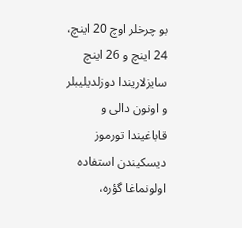بو چرخلر اوچ 20 اینچ، 24 اینچ و 26 اینچ سایزلاریندا دوزلدیلیبلر و اونون دالی و قاباغیندا تورموز دیسکیندن استفاده اولونماغا گؤره،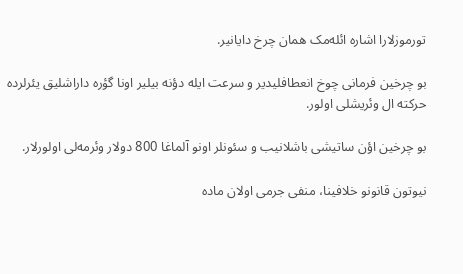تورموزلارا اشاره ائله‌مک همان چرخ دایانیر.

بو چرخین فرمانی چوخ انعطافلیدیر و سرعت ایله دؤنه بیلیر اونا گؤره داراشلیق یئرلرده حرکته ال وئریشلی اولور.

بو چرخین اؤن ساتیشی باشلانیب و سئونلر اونو آلماغا 800 دولار وئرمه‌لی اولورلار.

نیوتون قانونو خلافینا، منفی جرمی اولان ماده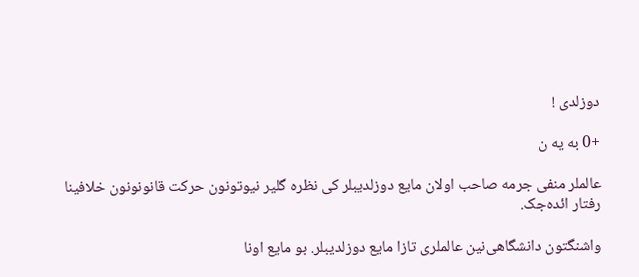دوزلدی !

+0 به یه ن

عالملر منفی جرمه صاحب اولان مایع دوزلدیبلر کی نظره گلیر نیوتونون حرکت قانونونون خلافینا رفتار ائده‌جک.

واشنگتون دانشگاهی‌نین عالملری تازا مایع دوزلدیبلر. بو مایع اونا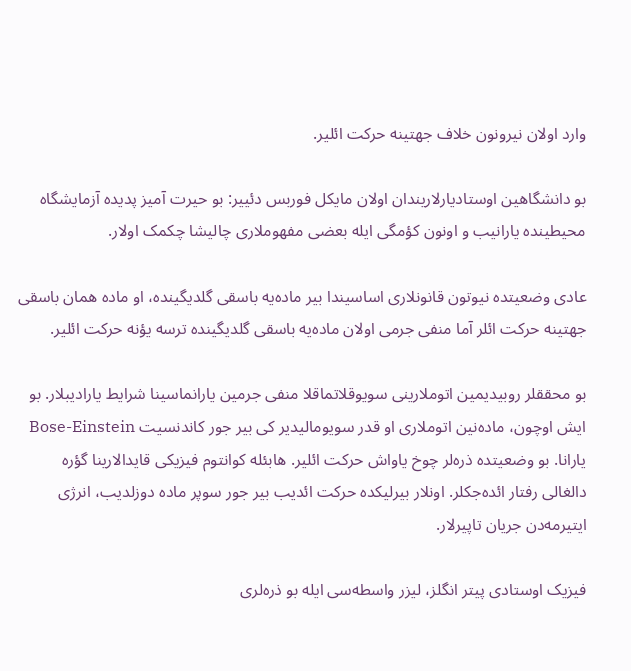وارد اولان نیرونون خلاف جهتینه حرکت ائلیر.

بو دانشگاهین اوستادیارلاریندان اولان مایکل فوربس دئییر: بو حیرت آمیز پدیده آزمایشگاه محیطینده یارانیب و اونون کؤمگی ایله بعضی مفهوملاری چالیشا چکمک اولار.

عادی وضعیتده نیوتون قانونلاری اساسیندا بیر ماده‌یه باسقی گلدیگینده، او ماده همان باسقی جهتینه حرکت ائلر آما منفی جرمی اولان ماده‌یه باسقی گلدیگینده ترسه یؤنه حرکت ائلیر.

بو محققلر روبیدیمین اتوملارینی سویوقلاتماقلا منفی جرمین یارانماسینا شرایط یارادیبلار. بو ایش اوچون، ماده‌نین اتوملاری او قدر سویومالیدیر کی بیر جور کاندنسیت Bose-Einstein یارانا. بو وضعیتده ذره‌لر چوخ یاواش حرکت ائلیر. هابئله کوانتوم فیزیکی قایدالارینا گؤره دالغالی رفتار ائده‌جکلر. اونلار بیرلیکده حرکت ائدیب بیر جور سوپر ماده دوزلدیب، انرژی ایتیرمه‌دن جریان تاپیرلار.

فیزیک اوستادی پیتر انگلز، لیزر واسطه‌سی ایله بو ذره‌لری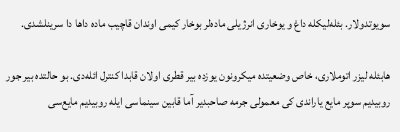سویوتدولار. بئله‌لیکله داغ و یوخاری انرژیلی ماده‌لر بوخار کیمی اوندان قاچیب ماده داها دا سرینلشدی.

هابئله لیزر اتوملاری، خاص وضعیتده میکرونون یوزده بیر قطری اولان قابدا کنترل ائله‌دی. بو حالتده بیر جور روبیدیم سوپر مایع یاراندی کی معمولی جرمه صاحبدیر آما قابین سینماسی ایله روبیدیم مایع‌سی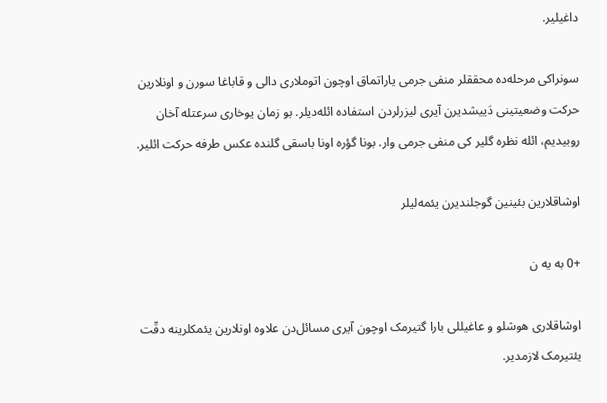داغیلیر.

سونراکی مرحله‌ده محققلر منفی جرمی یاراتماق اوچون اتوملاری دالی و قاباغا سورن و اونلارین حرکت وضعیتینی دَییشدیرن آیری لیزرلردن استفاده ائله‌دیلر. بو زمان یوخاری سرعتله آخان روبیدیم، ائله نظره گلیر کی منفی جرمی وار. بونا گؤره اونا باسقی گلنده عکس طرفه حرکت ائلیر.

اوشاقلارین بئینین گوجلندیرن یئمه‌لیلر

+0 به یه ن

اوشاقلاری هوشلو و عاغیللی بارا گتیرمک اوچون آیری مسائل‌دن علاوه اونلارین یئمکلرینه دقّت یئتیرمک لازمدیر.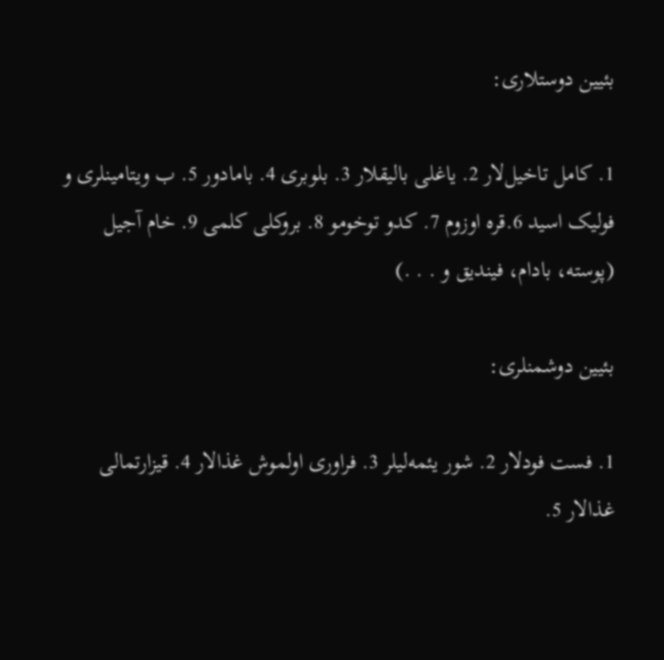بئیین دوستلاری:

1. کامل تاخیل‌لار 2. یاغلی بالیقلار 3. بلوبری 4. بامادور 5. ب ویتامینلری و فولیک اسید 6.قره اوزوم 7. کدو توخومو 8. بروکلی کلمی 9. خام آجیل (پوسته، بادام، فیندیق و . . .)

بئیین دوشمنلری:

1. فست فودلار 2. شور یئمه‌لیلر 3. فراوری اولموش غذالار 4. قیزارتمالی غذالار 5.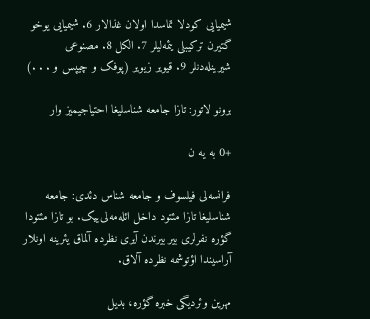شیمیایی کودلا تماسدا اولان غذالار 6. شیمیایی یوخو گتیرن ترکیبلی یئمه‌لیلر 7. الکل 8. مصنوعی شیرینله‌دنلر 9. قیویر زیویر (پوفک و چیپس و . . .)

برونو لاتور: تازا جامعه‌ شناسلیغا احتیاجیمیز وار

+0 به یه ن

فرانسه‌لی فیلسوف و جامعه‌ شناس دئدی: جامعه شناسلیغا تازا مئتود داخل ائله‌مه‌لی‌ییک. بو تازا مئتودا گؤره نفرلری بیر بیرندن آیری نظرده آلماق یئرینه اونلار آراسیندا اؤتوشمه نظرده آلاق.

مهرین وئردیگی خبره گؤره، بدیل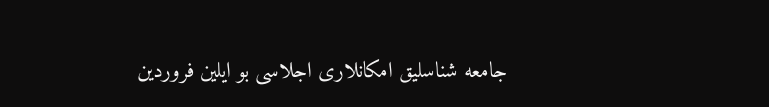جامعه‌ شناسلیق امکانلاری اجلاسی بو ایلین فروردین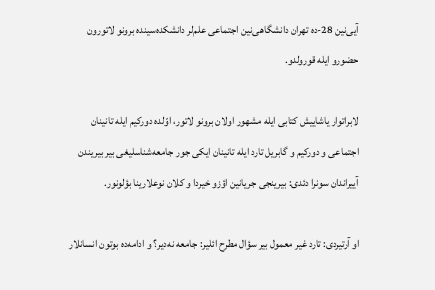آیی‌نین 28-ده تهران دانشگاهی‌نین اجتماعی علم‌لر دانشکده‌سینده برونو لاتورون حضورو ایله قورولدو.

لابراتوار یاشاییش کتابی ایله مشهور اولان برونو لاتور، اوّلده دورکیم ایله تانینان اجتماعی و دورکیم و گابریل تارد ایله تانینان ایکی جور جامعه‌شناسلیغی بیر بیریندن آییراندان سونرا دئدی: بیرینجی جریانین اؤزو خیردا و کلان نوعلارینا بؤلونور.

او آرتیردی: تارد غیر معمول بیر سؤال مطرح ائلیر: جامعه نه‌دیر؟ و ادامه‌ده بوتون انسانلار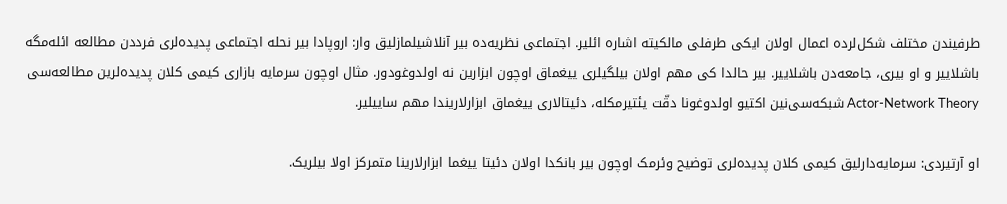طرفیندن مختلف شکل‌لرده اعمال اولان ایکی طرفلی مالکیته اشاره ائلیر. اجتماعی نظریه‌ده بیر آنلاشیلمازلیق وار: اروپادا بیر نحله اجتماعی پدیده‌لری فرددن مطالعه‌ ائله‌مگه باشلاییر و او بیری، جامعه‌دن باشلاییر. بیر حالدا کی مهم اولان بیلگیلری ییغماق اوچون ابزارین نه اولدوغودور. مثال اوچون سرمایه بازاری کیمی کلان پدیده‌لرین مطالعه‌سی Actor-Network Theory شبکه‌سی‌نین اکتیو اولدوغونا دقّت یئتیرمکله، دئیتالاری ییغماق ابزارلاریندا مهم ساییلیر.

او آرتیردی: سرمایه‌دارلیق کیمی کلان پدیده‌لری توضیح وئرمک اوچون بیر بانکدا اولان دئیتا ییغما ابزارلارینا متمرکز اولا بیلریک.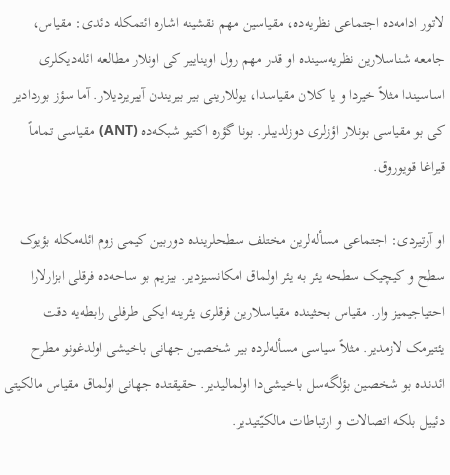لاتور ادامه‌ده اجتماعی نظریه‌ده، مقیاسین مهم نقشینه اشاره ائتمکله دئدی: مقیاس، جامعه‌ شناسلارین نظریه‌سینده او قدر مهم رول اویناییر کی اونلار مطالعه‌ ائله‌دیکلری اساسیندا مثلاً خیردا و یا کلان مقیاسدا، یوللارینی بیر بیریندن آییریردیلار. آما سؤز بوردادیر کی بو مقیاسی بونلار اؤزلری دوزلدیبلر. بونا گؤره اکتیو شبکه‌ده (ANT) مقیاسی تماماً قیراغا قویوروق.

او آرتیردی: اجتماعی مسأله‌لرین مختلف سطحلرینده دوربین کیمی زوم ائله‌مکله بؤیوک سطح و کیچیک سطحه یئر به یئر اولماق امکانسیزدیر. بیزیم بو ساحه‌ده فرقلی ابزارلارا احتیاجیمیز وار. مقیاس بحثینده مقیاسلارین فرقلری یئرینه ایکی طرفلی رابطه‌یه دقت یئتیرمک لازمدیر. مثلاً سیاسی مسأله‌لرده بیر شخصین جهانی باخیشی اولدغونو مطرح ائدنده بو شخصین بؤلگه‌سل باخیشی‌دا اولمالیدیر. حقیقتده جهانی اولماق مقیاس مالکیتی دئییل بلکه اتصالات و ارتباطات مالکیّتیدیر.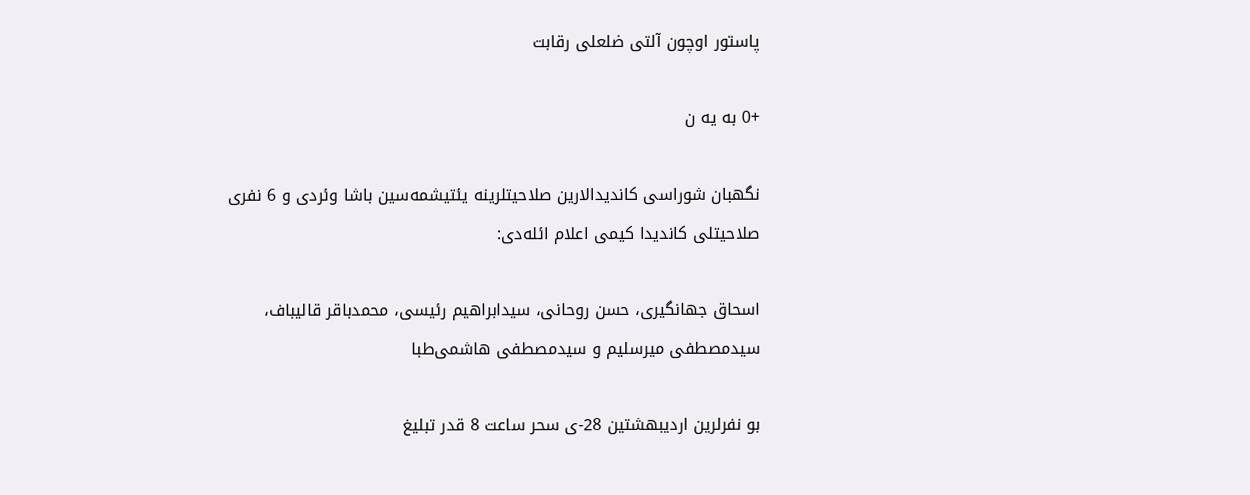پاستور اوچون آلتی ضلعلی رقابت

+0 به یه ن

نگهبان شوراسی کاندیدالارین صلاحیتلرینه یئتیشمه‌سین باشا وئردی و 6 نفری صلاحیتلی کاندیدا کیمی اعلام ائله‌دی:

اسحاق جهانگیری، حسن روحانی، سیدابراهیم رئیسی، محمدباقر قالیباف، سیدمصطفی میرسلیم و سیدمصطفی هاشمی‌طبا

بو نفرلرین اردیبهشتین 28-ی سحر ساعت 8 قدر تبلیغ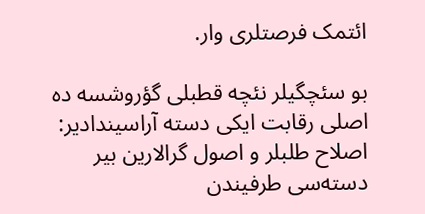ائتمک فرصتلری وار.

بو سئچگیلر نئچه قطبلی گؤروشسه‌ ده اصلی رقابت ایکی دسته آراسیندادیر: اصلاح طلبلر و اصول گرالارین بیر دسته‌سی طرفیندن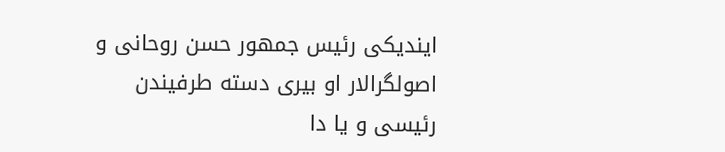ایندیکی رئیس جمهور حسن روحانی و اصولگرالار او بیری دسته طرفیندن رئیسی و یا دا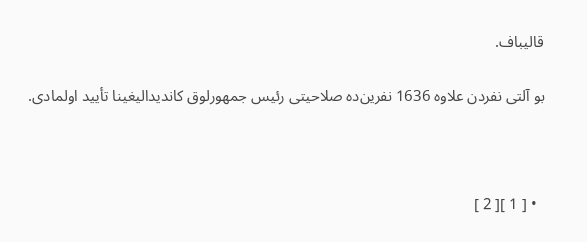قالیباف.

بو آلتی نفردن علاوه 1636 نفرین‌ده صلاحیتی رئیس جمهورلوق کاندیدالیغینا تأیید اولمادی.



  • [ 1 ][ 2 ]